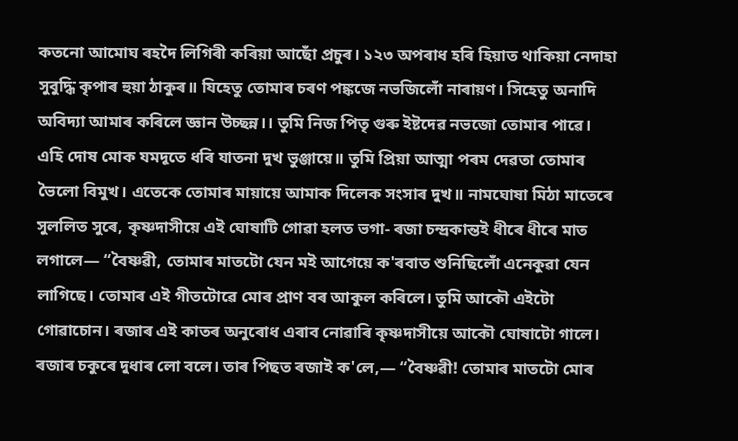কতনো আমোঘ ৰহদৈ লিগিৰী কৰিয়া আছোঁ প্ৰচুৰ। ১২৩ অপৰাধ হৰি হিয়াত থাকিয়া নেদাহা সুবুদ্ধি কৃপাৰ হুয়া ঠাকুৰ॥ যিহেতু তোমাৰ চৰণ পঙ্কজে নভজিলোঁ নাৰায়ণ। সিহেতু অনাদি অবিদ্যা আমাৰ কৰিলে জ্ঞান উচ্ছন্ন।। তুমি নিজ পিতৃ গুৰু ইষ্টদেৱ নভজো তোমাৰ পাৱে। এহি দোষ মোক যমদূতে ধৰি যাতনা দুখ ভুঞ্জায়ে॥ তুমি প্ৰিয়া আত্মা পৰম দেৱতা তোমাৰ ভৈলো বিমুখ। এতেকে তোমাৰ মায়ায়ে আমাক দিলেক সংসাৰ দুখ॥ নামঘোষা মিঠা মাতেৰে সুললিত সুৰে, কৃষ্ণদাসীয়ে এই ঘোষাটি গোৱা হলত ভগা- ৰজা চন্দ্ৰকান্তই ধীৰে ধীৰে মাত লগালে— “বৈষ্ণৱী, তোমাৰ মাতটো যেন মই আগেয়ে ক'ৰবাত শুনিছিলোঁ এনেকুৱা যেন লাগিছে। তোমাৰ এই গীতটোৱে মোৰ প্ৰাণ বৰ আকুল কৰিলে। তুমি আকৌ এইটো গোৱাচোন। ৰজাৰ এই কাতৰ অনুৰোধ এৰাব নোৱাৰি কৃষ্ণদাসীয়ে আকৌ ঘোষাটো গালে। ৰজাৰ চকুৰে দুধাৰ লো বলে। তাৰ পিছত ৰজাই ক'লে,— “বৈষ্ণৱী! তোমাৰ মাতটো মোৰ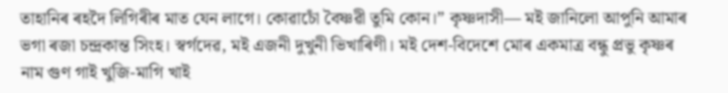তাহানিৰ ৰহদৈ লিগিৰীৰ মাত যেন লাগে। কোৱাচোঁ বৈষ্ণৱী তুমি কোন।” কৃষ্ণদাসী— মই জানিলো আপুনি আমাৰ ভগা ৰজা চন্দ্ৰকান্ত সিংহ। স্বৰ্গদেৱ, মই এজনী দুখুনী ভিখাৰিণী। মই দেশ-বিদেশে মোৰ একমাত্ৰ বন্ধু প্ৰভু কৃষ্ণৰ নাম গুণ গাই খুজি-মাগি খাই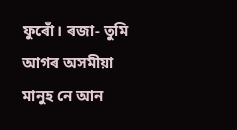ফুৰোঁ। ৰজা- তুমি আগৰ অসমীয়া মানুহ নে আন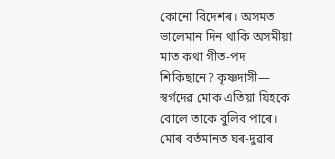কোনো বিদেশৰ। অসমত ভালেমান দিন থাকি অসমীয়া মাত কথা গীত-পদ শিকিছানে? কৃষ্ণদাসী— স্বৰ্গদেৱ মোক এতিয়া যিহকে বোলে তাকে বুলিব পাৰে। মোৰ বৰ্তমানত ঘৰ-দুৱাৰ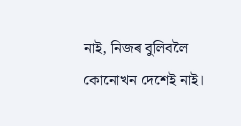নাই, নিজৰ বুলিবলৈ কোনোখন দেশেই নাই।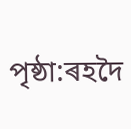পৃষ্ঠা:ৰহদৈ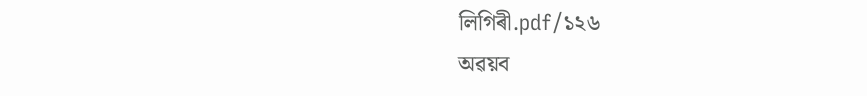লিগিৰী.pdf/১২৬
অৱয়ব